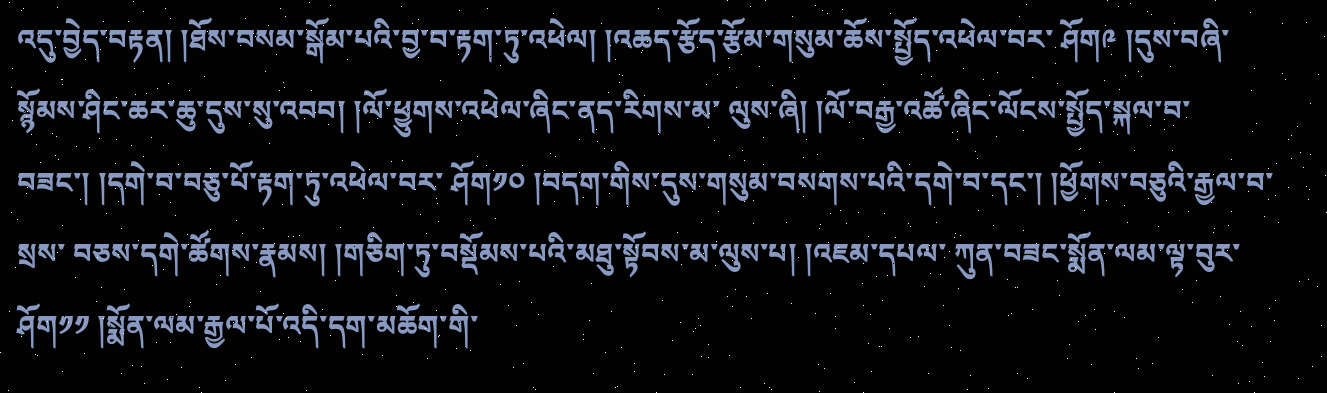འདུ་བྱེད་བརྟན། །ཐོས་བསམ་སྒོམ་པའི་བྱ་བ་རྟག་ཏུ་འཕེལ། །འཆད་རྩོད་རྩོམ་གསུམ་ཆོས་སྤྱོད་འཕེལ་བར་ ཤོག༩ །དུས་བཞི་སྙོམས་ཤིང་ཆར་ཆུ་དུས་སུ་འབབ། །ལོ་ཕྱུགས་འཕེལ་ཞིང་ནད་རིགས་མ་ ལུས་ཞི། །ལོ་བརྒྱ་འཚོ་ཞིང་ལོངས་སྤྱོད་སྐལ་བ་བཟང་། །དགེ་བ་བཅུ་པོ་རྟག་ཏུ་འཕེལ་བར་ ཤོག༡༠ །བདག་གིས་དུས་གསུམ་བསགས་པའི་དགེ་བ་དང་། །ཕྱོགས་བཅུའི་རྒྱལ་བ་སྲས་ བཅས་དགེ་ཚོགས་རྣམས། །གཅིག་ཏུ་བསྡོམས་པའི་མཐུ་སྟོབས་མ་ལུས་པ། །འཇམ་དཔལ་ ཀུན་བཟང་སྨོན་ལམ་ལྟ་བུར་ཤོག༡༡ །སྨོན་ལམ་རྒྱལ་པོ་འདི་དག་མཆོག་གི་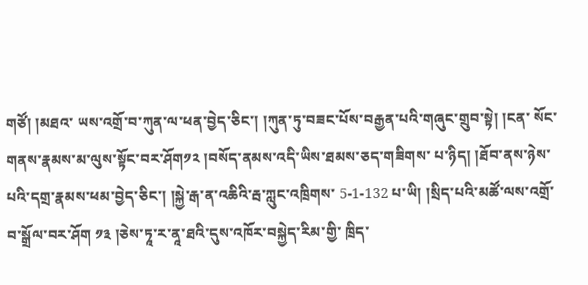གཙོ། །མཐའ་ ཡས་འགྲོ་བ་ཀུན་ལ་ཕན་བྱེད་ཅིང་། །ཀུན་ཏུ་བཟང་པོས་བརྒྱན་པའི་གཞུང་གྲུབ་སྟེ། །ངན་ སོང་གནས་རྣམས་མ་ལུས་སྟོང་བར་ཤོག༡༢ །བསོད་ནམས་འདི་ཡིས་ཐམས་ཅད་གཟིགས་ པ་ཉིད། །ཐོབ་ནས་ཉེས་པའི་དགྲ་རྣམས་ཕམ་བྱེད་ཅིང་། །སྐྱེ་རྒ་ན་འཆིའི་རྦ་ཀླུང་འཁྲིགས་ 5-1-132 པ་ཡི། །སྲིད་པའི་མཚོ་ལས་འགྲོ་བ་སྒྲོལ་བར་ཤོག ༡༣ །ཅེས་ཏཱ་ར་ནཱ་ཐའི་དུས་འཁོར་བསྐྱེད་རིམ་གྱི་ ཁྲིད་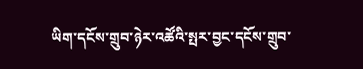ཡིག་དངོས་གྲུབ་ཉེར་འཚོའི་སྤར་བྱང་དངོས་གྲུབ་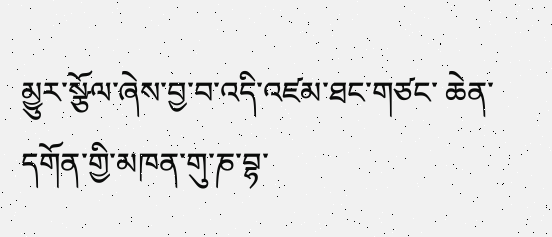མྱུར་སྩོལ་ཞེས་བྱ་བ་འདི་འཛམ་ཐང་གཙང་ ཆེན་དགོན་གྱི་མཁན་གུ་ཎ་བྷ་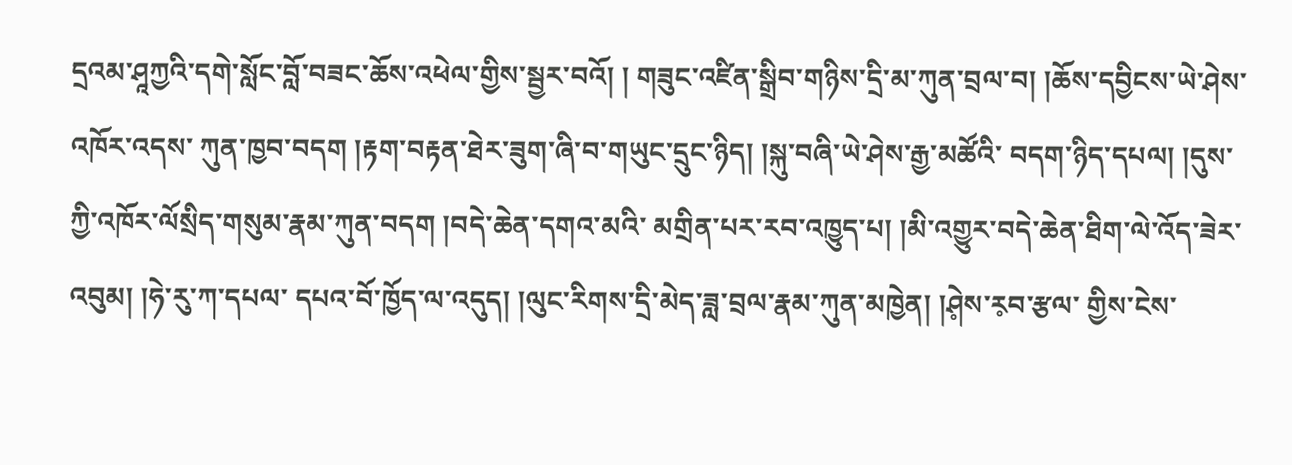དྲའམ་ཤཱཀྱའི་དགེ་སློང་བློ་བཟང་ཆོས་འཕེལ་གྱིས་སྦྱར་བའོ། ། གཟུང་འཛིན་སྒྲིབ་གཉིས་དྲི་མ་ཀུན་བྲལ་བ། །ཆོས་དབྱིངས་ཡེ་ཤེས་འཁོར་འདས་ ཀུན་ཁྱབ་བདག །རྟག་བརྟན་ཐེར་ཟུག་ཞི་བ་གཡུང་དྲུང་ཉིད། །སྐུ་བཞི་ཡེ་ཤེས་རྒྱ་མཚོའི་ བདག་ཉིད་དཔལ། །དུས་ཀྱི་འཁོར་ལོསྲིད་གསུམ་རྣམ་ཀུན་བདག །བདེ་ཆེན་དགའ་མའི་ མགྲིན་པར་རབ་འཁྱུད་པ། །མི་འགྱུར་བདེ་ཆེན་ཐིག་ལེ་འོད་ཟེར་འབུམ། །ཧེ་རུ་ཀ་དཔལ་ དཔའ་བོ་ཁྱོད་ལ་འདུད། །ལུང་རིགས་དྲི་མེད་ཟླ་བྲལ་རྣམ་ཀུན་མཁྱེན། །ཤེ༷ས་ར༷བ་རྩལ་ གྱིས་ངེས་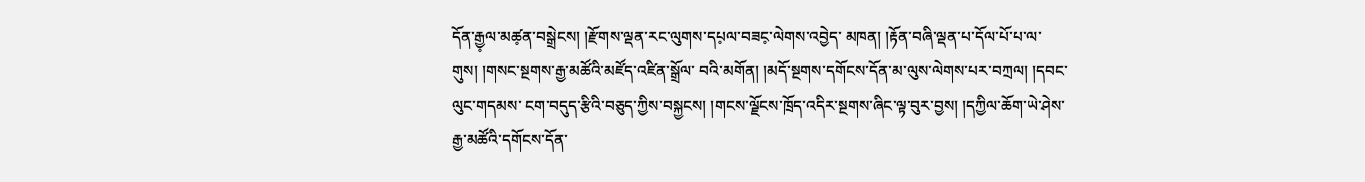དོན་རྒྱ༷ལ་མཚ༷ན་བསྒྲེངས། །རྫོགས་ལྡན་རང་ལུགས་དཔ༷ལ་བཟང༷་ལེགས་འབྱེད་ མཁན། །རྟོན་བཞི་ལྡན་པ་དོལ་པོ་པ་ལ་གུས། །གསང་སྔགས་རྒྱ་མཚོའི་མཛོད་འཛིན་སྒྲོལ་ བའི་མགོན། །མདོ་སྔགས་དགོངས་དོན་མ་ལུས་ལེགས་པར་བཀྲལ། །དབང་ལུང་གདམས་ ངག་བདུད་རྩིའི་བཅུད་ཀྱིས་བསྐྱངས། །གངས་ལྗོངས་ཁྲོད་འདིར་སྔགས་ཞིང་ལྟ་བུར་བྱས། །དཀྱིལ་ཆོག་ཡེ་ཤེས་རྒྱ་མཚོའི་དགོངས་དོན་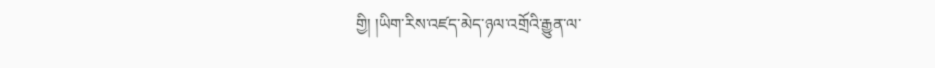གྱི། །ཡིག་རིས་འཛད་མེད་ཉལ་འགྲོའི་རྒྱུན་ལ་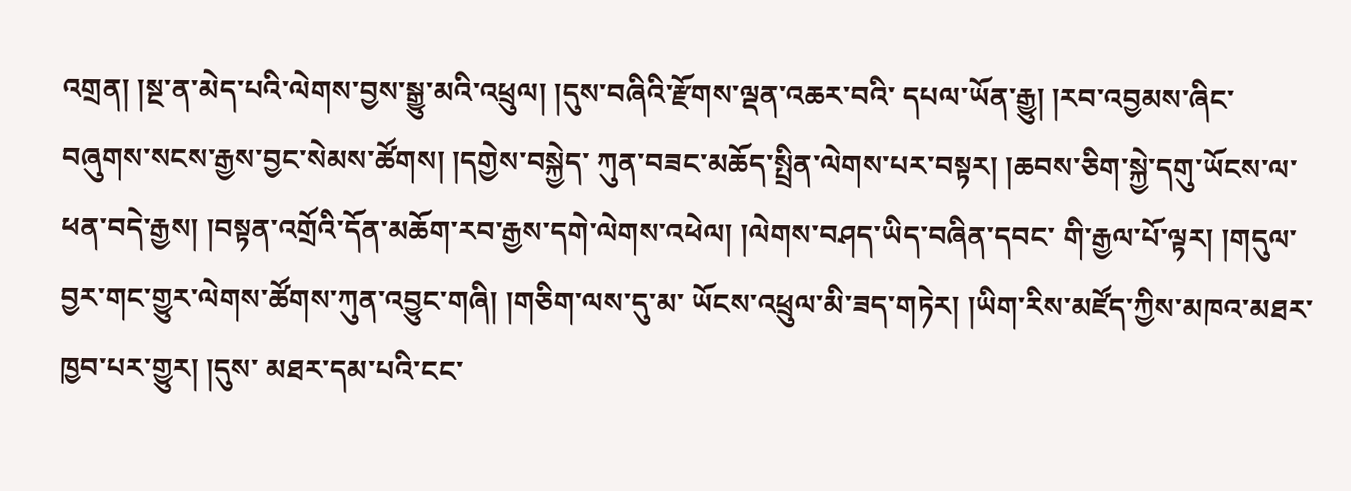འགྲན། །སྔ་ན་མེད་པའི་ལེགས་བྱས་སྒྱུ་མའི་འཕྲུལ། །དུས་བཞིའི་རྫོགས་ལྡན་འཆར་བའི་ དཔལ་ཡོན་རྒྱུ། །རབ་འབྱམས་ཞིང་བཞུགས་སངས་རྒྱས་བྱང་སེམས་ཚོགས། །དགྱེས་བསྐྱེད་ ཀུན་བཟང་མཆོད་སྤྲིན་ལེགས་པར་བསྟར། །ཆབས་ཅིག་སྐྱེ་དགུ་ཡོངས་ལ་ཕན་བདེ་རྒྱས། །བསྟན་འགྲོའི་དོན་མཆོག་རབ་རྒྱས་དགེ་ལེགས་འཕེལ། །ལེགས་བཤད་ཡིད་བཞིན་དབང་ གི་རྒྱལ་པོ་ལྟར། །གདུལ་བྱར་གང་གྱུར་ལེགས་ཚོགས་ཀུན་འབྱུང་གཞི། །གཅིག་ལས་དུ་མ་ ཡོངས་འཕྲུལ་མི་ཟད་གཏེར། །ཡིག་རིས་མཛོད་ཀྱིས་མཁའ་མཐར་ཁྱབ་པར་གྱུར། །དུས་ མཐར་དམ་པའི་ངང་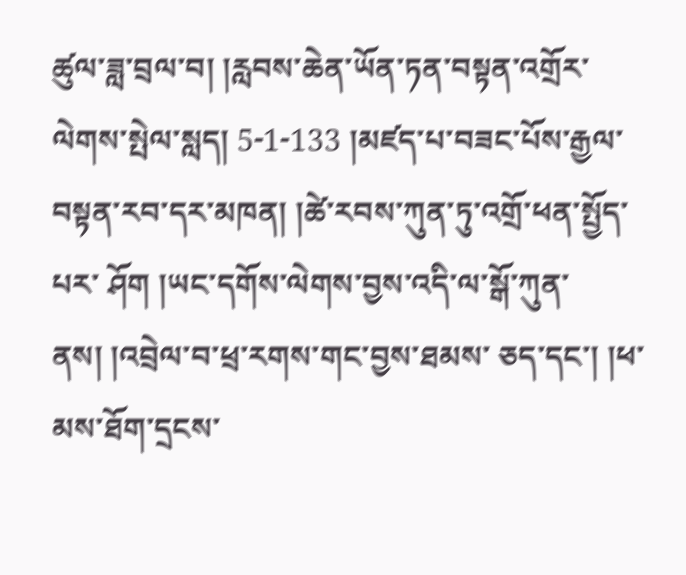ཚུལ་ཟླ་བྲལ་བ། །རླབས་ཆེན་ཡོན་ཏན་བསྟན་འགྲོར་ལེགས་སྤེལ་སླད། 5-1-133 །མཛད་པ་བཟང་པོས་རྒྱལ་བསྟན་རབ་དར་མཁན། །ཚེ་རབས་ཀུན་ཏུ་འགྲོ་ཕན་སྤྱོད་པར་ ཤོག །ཡང་དགོས་ལེགས་བྱས་འདི་ལ་སྒོ་ཀུན་ནས། །འབྲེལ་བ་ཕྲ་རགས་གང་བྱས་ཐམས་ ཅད་དང་། །ཕ་མས་ཐོག་དྲངས་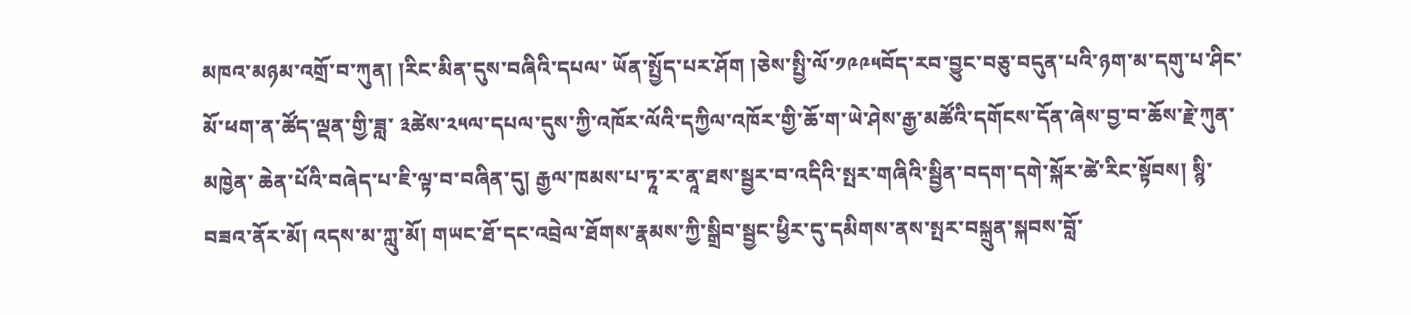མཁའ་མཉམ་འགྲོ་བ་ཀུན། །རིང་མིན་དུས་བཞིའི་དཔལ་ ཡོན་སྤྱོད་པར་ཤོག །ཅེས་སྤྱི་ལོ་༡༩༩༥བོད་རབ་བྱུང་བཅུ་བདུན་པའི་ཉག་མ་དགུ་པ་ཤིང་མོ་ཕག་ན་ཚོད་ལྡན་གྱི་ཟླ་ ༣ཚེས་༢༥ལ་དཔལ་དུས་ཀྱི་འཁོར་ལོའི་དཀྱིལ་འཁོར་གྱི་ཆོ་ག་ཡེ་ཤེས་རྒྱ་མཚོའི་དགོངས་དོན་ཞེས་བྱ་བ་ཆོས་རྗེ་ཀུན་མཁྱེན་ ཆེན་པོའི་བཞེད་པ་ཇི་ལྟ་བ་བཞིན་དུ། རྒྱལ་ཁམས་པ་ཏཱ་ར་ནཱ་ཐས་སྦྱར་བ་འདིའི་སྤར་གཞིའི་སྦྱིན་བདག་དགེ་སྐོར་ཚེ་རིང་སྟོབས། སྙི་བཟའ་ནོར་མོ། འདས་མ་ཀླུ་མོ། གཡང་ཐོ་དང་འབྲེལ་ཐོགས་རྣམས་ཀྱི་སྒྲིབ་སྦྱང་ཕྱིར་དུ་དམིགས་ནས་སྤར་བསྐྲུན་སྐབས་བློ་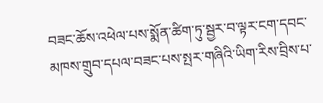བཟང་ཆོས་འཕེལ་པས་སྨོན་ཚིག་ཏུ་སྦྱར་བ་ལྟར་ངག་དབང་མཁས་གྲུབ་དཔལ་བཟང་པས་སྤར་གཞིའི་ཡིག་རིས་བྲིས་པ་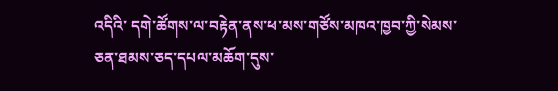འདིའི་ དགེ་ཚོགས་ལ་བརྟེན་ནས་ཕ་མས་གཙོས་མཁའ་ཁྱབ་ཀྱི་སེམས་ཅན་ཐམས་ཅད་དཔལ་མཆོག་དུས་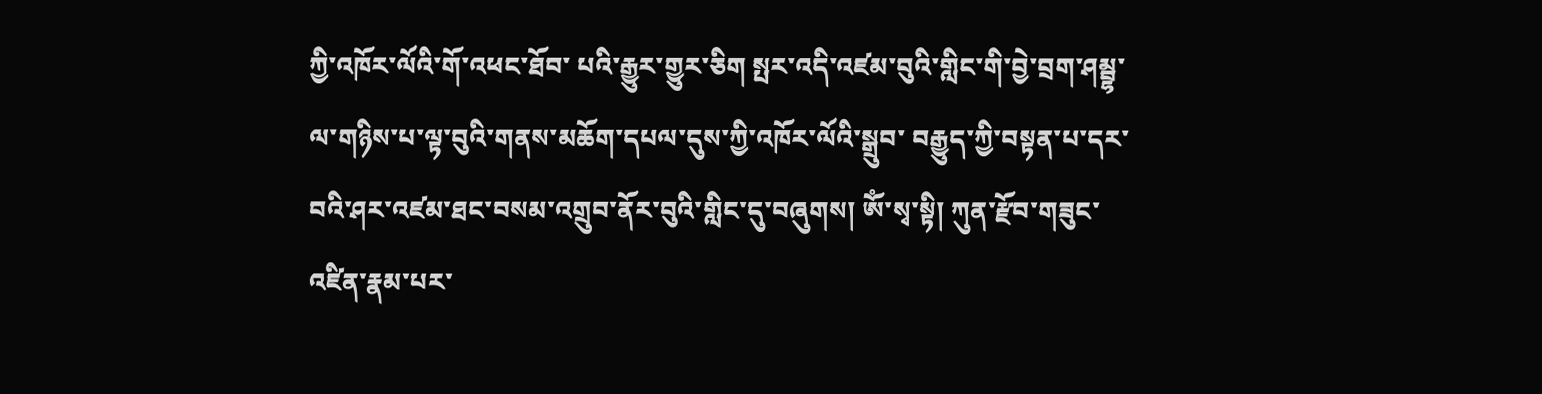ཀྱི་འཁོར་ལོའི་གོ་འཕང་ཐོབ་ པའི་རྒྱུར་གྱུར་ཅིག སྤར་འདི་འཛམ་བུའི་གླིང་གི་བྱེ་བྲག་ཤམྦྷ་ལ་གཉིས་པ་ལྟ་བུའི་གནས་མཆོག་དཔལ་དུས་ཀྱི་འཁོར་ལོའི་སྒྲུབ་ བརྒྱུད་ཀྱི་བསྟན་པ་དར་བའི་ཤར་འཛམ་ཐང་བསམ་འགྲུབ་ནོར་བུའི་གླིང་དུ་བཞུགས། ༀ་སྭ་སྟི། ཀུན་རྫོབ་གཟུང་འཛིན་རྣམ་པར་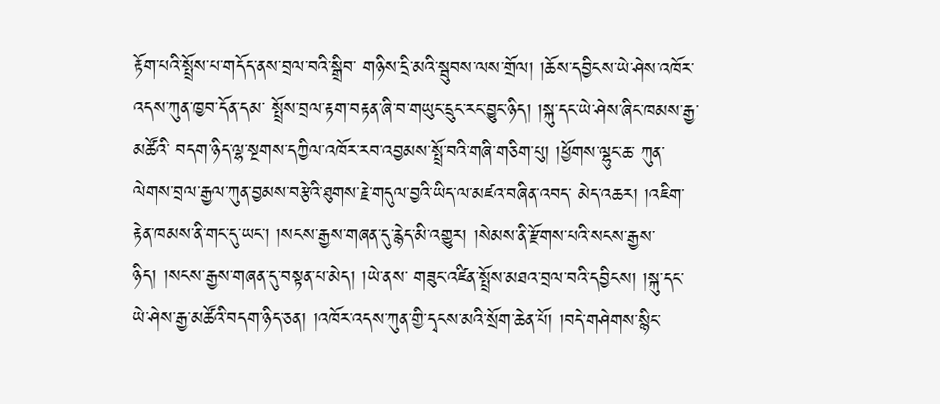རྟོག་པའི་སྤྲོས་པ་གདོད་ནས་བྲལ་བའི་སྒྲིབ་ གཉིས་དྲི་མའི་སྦུབས་ལས་གྲོལ། །ཆོས་དབྱིངས་ཡེ་ཤེས་འཁོར་འདས་ཀུན་ཁྱབ་དོན་དམ་ སྤྲོས་བྲལ་རྟག་བརྟན་ཞི་བ་གཡུང་དྲུང་རང་བྱུང་ཉིད། །སྐུ་དང་ཡེ་ཤེས་ཞིང་ཁམས་རྒྱ་མཚོའི་ བདག་ཉིད་ལྷ་སྔགས་དཀྱིལ་འཁོར་རབ་འབྱམས་སྤྲོ་བའི་གཞི་གཅིག་པུ། །ཕྱོགས་ལྷུང་ཆ་ ཀུན་ལེགས་བྲལ་རྒྱལ་ཀུན་བྱམས་བརྩེའི་ཐུགས་རྗེ་གདུལ་བྱའི་ཡིད་ལ་མཛའ་བཞིན་འབད་ མེད་འཆར། །འཇིག་རྟེན་ཁམས་ནི་གང་དུ་ཡང་། །སངས་རྒྱས་གཞན་དུ་རྙེད་མི་འགྱུར། །སེམས་ནི་རྫོགས་པའི་སངས་རྒྱས་ཉིད། །སངས་རྒྱས་གཞན་དུ་བསྟན་པ་མེད། །ཡེ་ནས་ གཟུང་འཛིན་སྤྲོས་མཐའ་བྲལ་བའི་དབྱིངས། །སྐུ་དང་ཡེ་ཤེས་རྒྱ་མཚོའི་བདག་ཉིད་ཅན། །འཁོར་འདས་ཀུན་གྱི་དྭངས་མའི་སྲོག་ཆེན་པོ། །བདེ་གཤེགས་སྙིང་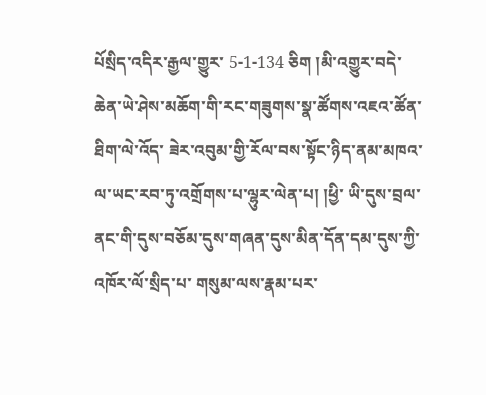པོསྲིད་འདིར་རྒྱལ་གྱུར་ 5-1-134 ཅིག །མི་འགྱུར་བདེ་ཆེན་ཡེ་ཤེས་མཆོག་གི་རང་གཟུགས་སྣ་ཚོགས་འཇའ་ཚོན་ཐིག་ལེ་འོད་ ཟེར་འབུམ་གྱི་རོལ་བས་སྟོང་ཉིད་ནམ་མཁའ་ལ་ཡང་རབ་ཏུ་འགྲོགས་པ་ལྷུར་ལེན་པ། །ཕྱི་ ཡི་དུས་བྲལ་ནང་གི་དུས་བཅོམ་དུས་གཞན་དུས་མིན་དོན་དམ་དུས་ཀྱི་འཁོར་ལོ་སྲིད་པ་ གསུམ་ལས་རྣམ་པར་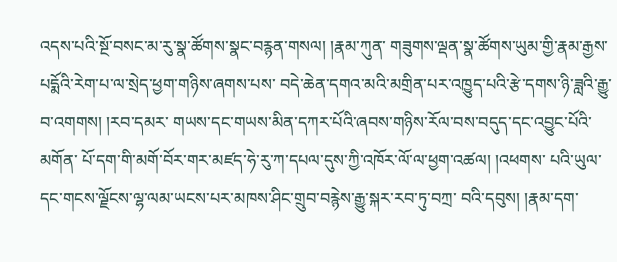འདས་པའི་སྔོ་བསང་མ་རུ་སྣ་ཚོགས་སྣང་བརྙན་གསལ། །རྣམ་ཀུན་ གཟུགས་ལྡན་སྣ་ཚོགས་ཡུམ་གྱི་རྣམ་རྒྱས་པདྨོའི་རེག་པ་ལ་སྲེད་ཕྱག་གཉིས་ཞགས་པས་ བདེ་ཆེན་དགའ་མའི་མགྲིན་པར་འཁྱུད་པའི་རྩེ་དགས་ཉི་ཟླའི་རྒྱུ་བ་འགགས། །རབ་དམར་ གཡས་དང་གཡས་མིན་དཀར་པོའི་ཞབས་གཉིས་རོལ་བས་བདུད་དང་འབྱུང་པོའི་མགོན་ པོ་དག་གི་མགོ་བོར་གར་མཛད་ཧེ་རུ་ཀ་དཔལ་དུས་ཀྱི་འཁོར་ལོ་ལ་ཕྱག་འཚལ། །འཕགས་ པའི་ཡུལ་དང་གངས་ལྗོངས་ལྷ་ལམ་ཡངས་པར་མཁས་ཤིང་གྲུབ་བརྙེས་རྒྱུ་སྐར་རབ་ཏུ་བཀྲ་ བའི་དབུས། །རྣམ་དག་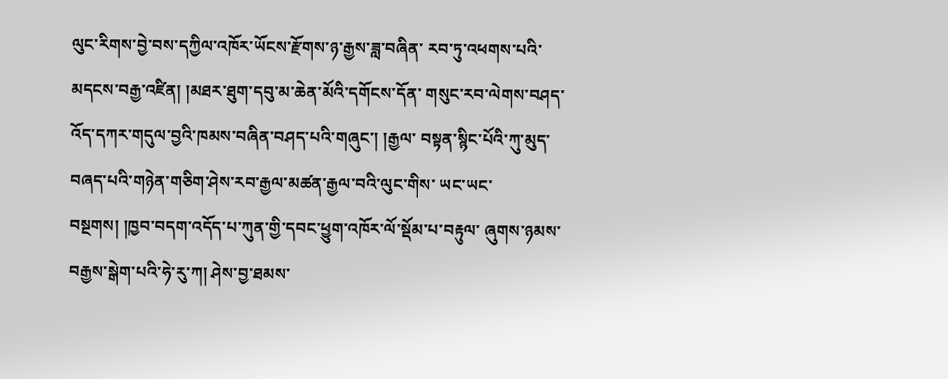ལུང་རིགས་བྱེ་བས་དཀྱིལ་འཁོར་ཡོངས་རྫོགས་ཉ་རྒྱས་ཟླ་བཞིན་ རབ་ཏུ་འཕགས་པའི་མདངས་བརྒྱ་འཛིན། །མཐར་ཐུག་དབུ་མ་ཆེན་མོའི་དགོངས་དོན་ གསུང་རབ་ལེགས་བཤད་འོད་དཀར་གདུལ་བྱའི་ཁམས་བཞིན་བཤད་པའི་གཞུང་། །རྒྱལ་ བསྟན་སྙིང་པོའི་ཀུ་མུད་བཞད་པའི་གཉེན་གཅིག་ཤེས་རབ་རྒྱལ་མཚན་རྒྱལ་བའི་ལུང་གིས་ ཡང་ཡང་བསྔགས། །ཁྱབ་བདག་འདོད་པ་ཀུན་གྱི་དབང་ཕྱུག་འཁོར་ལོ་སྡོམ་པ་བརྟུལ་ ཞུགས་ཉམས་བརྒྱས་སྒེག་པའི་ཧེ་རུ་ཀ། ཤེས་བྱ་ཐམས་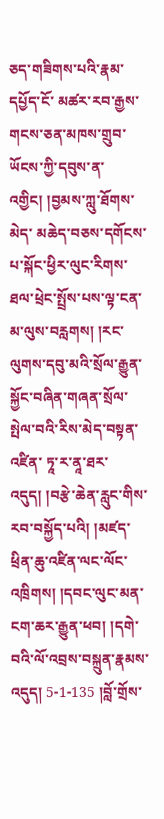ཅད་གཟིགས་པའི་རྣམ་དཔྱོད་ངོ་ མཚར་རབ་རྒྱས་གངས་ཅན་མཁས་གྲུབ་ཡོངས་ཀྱི་དབུས་ན་འགྱིང། །བྱམས་ཀླུ་ཐོགས་མེད་ མཆེད་བཅས་དགོངས་པ་སྐོང་ཕྱིར་ལུང་རིགས་ཐལ་ཕྲེང་སྤྲོས་པས་ལྟ་ངན་མ་ལུས་བརླགས། །རང་ལུགས་དབུ་མའི་སྲོལ་རྒྱུན་སྐྱོང་བཞིན་གཞན་སྲོལ་སྤེལ་བའི་རིས་མེད་བསྟན་འཛིན་ ཏཱ་ར་ནཱ་ཐར་འདུད། །བརྩེ་ཆེན་རླུང་གིས་རབ་བསྐྱོད་པའི། །མཛད་ཕྲིན་ཆུ་འཛིན་ལང་ལོང་ འཁྲིགས། །དབང་ལུང་མན་ངག་ཆར་རྒྱུན་ཕབ། །དགེ་བའི་ལོ་འབྲས་བསྐྲུན་རྣམས་འདུད། 5-1-135 །བློ་གྲོས་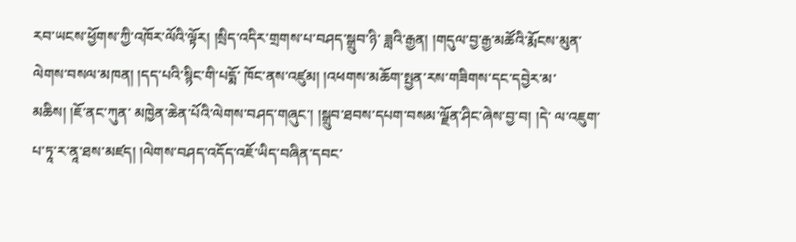རབ་ཡངས་ཕྱོགས་ཀྱི་འཁོར་ལོའི་ལྟོར། །སྲིད་འདིར་གྲགས་པ་བཤད་སྒྲུབ་ཉི་ ཟླའི་རྒྱན། །གདུལ་བྱ་རྒྱ་མཚོའི་རྨོངས་མུན་ལེགས་བསལ་མཁན། །དད་པའི་སྙིང་གི་པདྨོ་ ཁོང་ནས་འཛུམ། །འཕགས་མཆོག་སྤྱན་རས་གཟིགས་དང་དབྱེར་མ་མཆིས། །ཇོ་ནང་ཀུན་ མཁྱེན་ཆེན་པོའི་ལེགས་བཤད་གཞུང་། །སྒྲུབ་ཐབས་དཔག་བསམ་ལྗོན་ཤིང་ཞེས་བྱ་བ། །དེ་ ལ་འཇུག་པ་ཏཱ་ར་ནཱ་ཐས་མཛད། །ལེགས་བཤད་འདོད་འཇོ་ཡིད་བཞིན་དབང་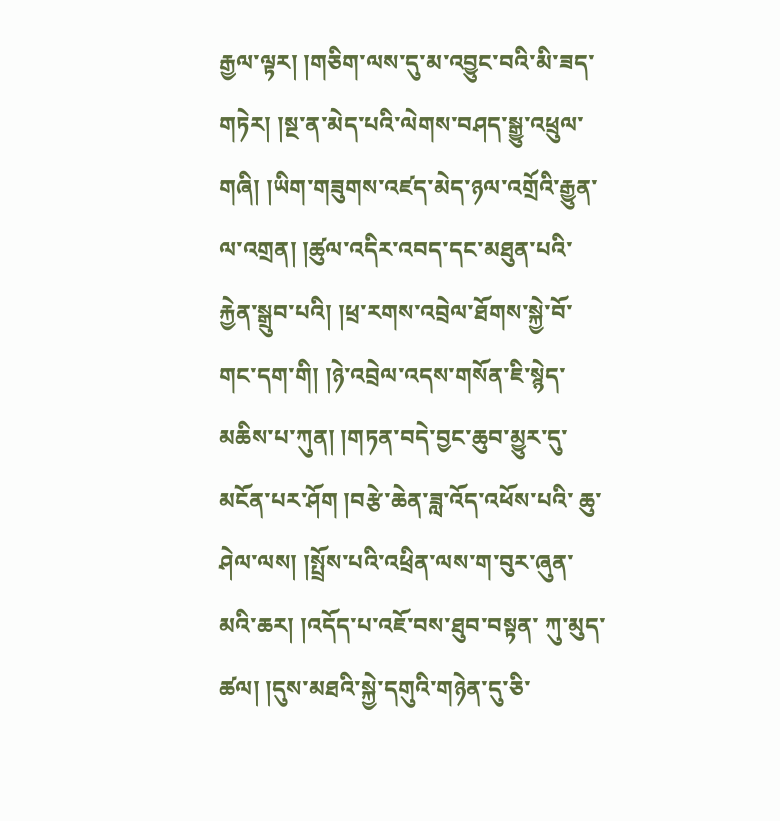རྒྱལ་ལྟར། །གཅིག་ལས་དུ་མ་འབྱུང་བའི་མི་ཟད་གཏེར། །སྔ་ན་མེད་པའི་ལེགས་བཤད་སྒྱུ་འཕྲུལ་གཞི། །ཡིག་གཟུགས་འཛད་མེད་ཉལ་འགྲོའི་རྒྱུན་ལ་འགྲན། །ཚུལ་འདིར་འབད་དང་མཐུན་པའི་ རྐྱེན་སྒྲུབ་པའི། །ཕྲ་རགས་འབྲེལ་ཐོགས་སྐྱེ་བོ་གང་དག་གི། །ཉེ་འབྲེལ་འདས་གསོན་ཇི་སྙེད་ མཆིས་པ་ཀུན། །གཏན་བདེ་བྱང་ཆུབ་མྱུར་དུ་མངོན་པར་ཤོག །བརྩེ་ཆེན་ཟླ་འོད་འཕོས་པའི་ ཆུ་ཤེལ་ལས། །སྤྲོས་པའི་འཕྲིན་ལས་ག་བུར་ཞུན་མའི་ཆར། །འདོད་པ་འཇོ་བས་ཐུབ་བསྟན་ ཀུ་མུད་ཚལ། །དུས་མཐའི་སྐྱེ་དགུའི་གཉེན་དུ་ཅི་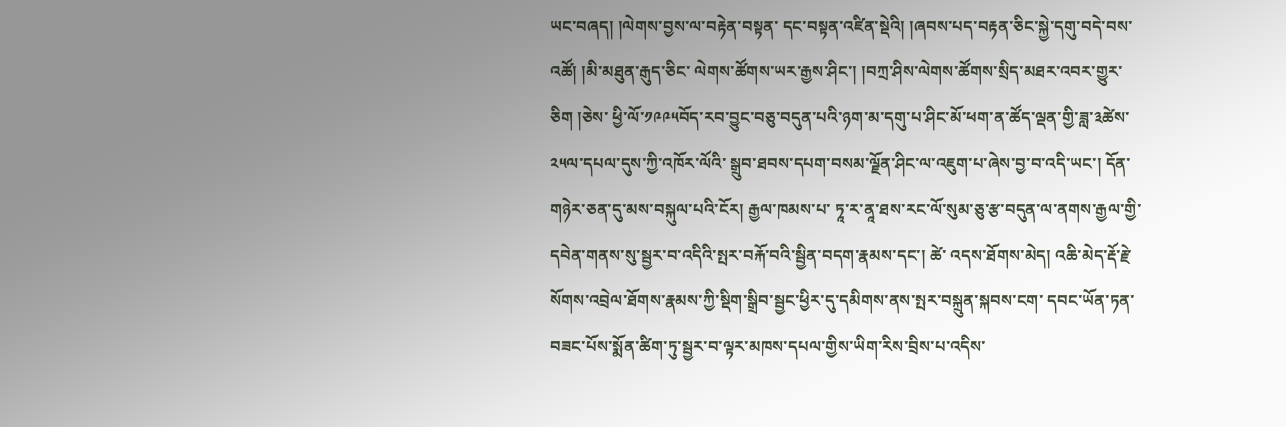ཡང་བཞད། །ལེགས་བྱས་ལ་བརྟེན་བསྟན་ དང་བསྟན་འཛིན་སྡེའི། །ཞབས་པད་བརྟན་ཅིང་སྐྱེ་དགུ་བདེ་བས་འཚོ། །མི་མཐུན་རྒུད་ཅིང་ ལེགས་ཚོགས་ཡར་རྒྱས་ཤིང་། །བཀྲ་ཤིས་ལེགས་ཚོགས་སྲིད་མཐར་འབར་གྱུར་ཅིག །ཅེས་ ཕྱི་ལོ་༡༩༩༥བོད་རབ་བྱུང་བཅུ་བདུན་པའི་ཉག་མ་དགུ་པ་ཤིང་མོ་ཕག་ན་ཚོད་ལྡན་གྱི་ཟླ་༣ཚེས་༢༥ལ་དཔལ་དུས་ཀྱི་འཁོར་ལོའི་ སྒྲུབ་ཐབས་དཔག་བསམ་ལྗོན་ཤིང་ལ་འཇུག་པ་ཞེས་བྱ་བ་འདི་ཡང་། དོན་གཉེར་ཅན་དུ་མས་བསྐུལ་པའི་ངོར། རྒྱལ་ཁམས་པ་ ཏཱ་ར་ནཱ་ཐས་རང་ལོ་སུམ་ཅུ་རྩ་བདུན་ལ་ནགས་རྒྱལ་གྱི་དབེན་གནས་སུ་སྦྱར་བ་འདིའི་སྤར་བརྐོ་བའི་སྦྱིན་བདག་རྣམས་དང་། ཚེ་ འདས་ཐོགས་མེད། འཆི་མེད་རྡོ་རྗེ་སོགས་འབྲེལ་ཐོགས་རྣམས་ཀྱི་སྡིག་སྒྲིབ་སྦྱང་ཕྱིར་དུ་དམིགས་ནས་སྤར་བསྐྲུན་སྐབས་ངག་ དབང་ཡོན་ཏན་བཟང་པོས་སྨོན་ཚིག་ཏུ་སྦྱར་བ་ལྟར་མཁས་དཔལ་གྱིས་ཡིག་རིས་བྲིས་པ་འདིས་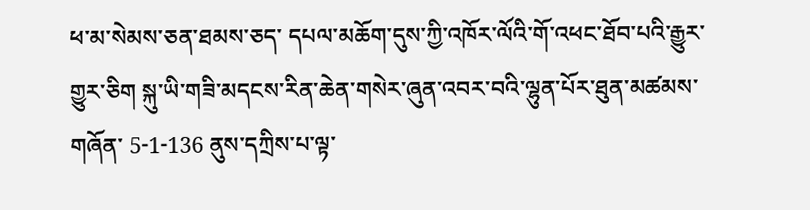ཕ་མ་སེམས་ཅན་ཐམས་ཅད་ དཔལ་མཆོག་དུས་ཀྱི་འཁོར་ལོའི་གོ་འཕང་ཐོབ་པའི་རྒྱུར་གྱུར་ཅིག སྐུ་ཡི་གཟི་མདངས་རིན་ཆེན་གསེར་ཞུན་འབར་བའི་ལྷུན་པོར་ཐུན་མཚམས་གཞོན་ 5-1-136 ནུས་དཀྲིས་པ་ལྟ་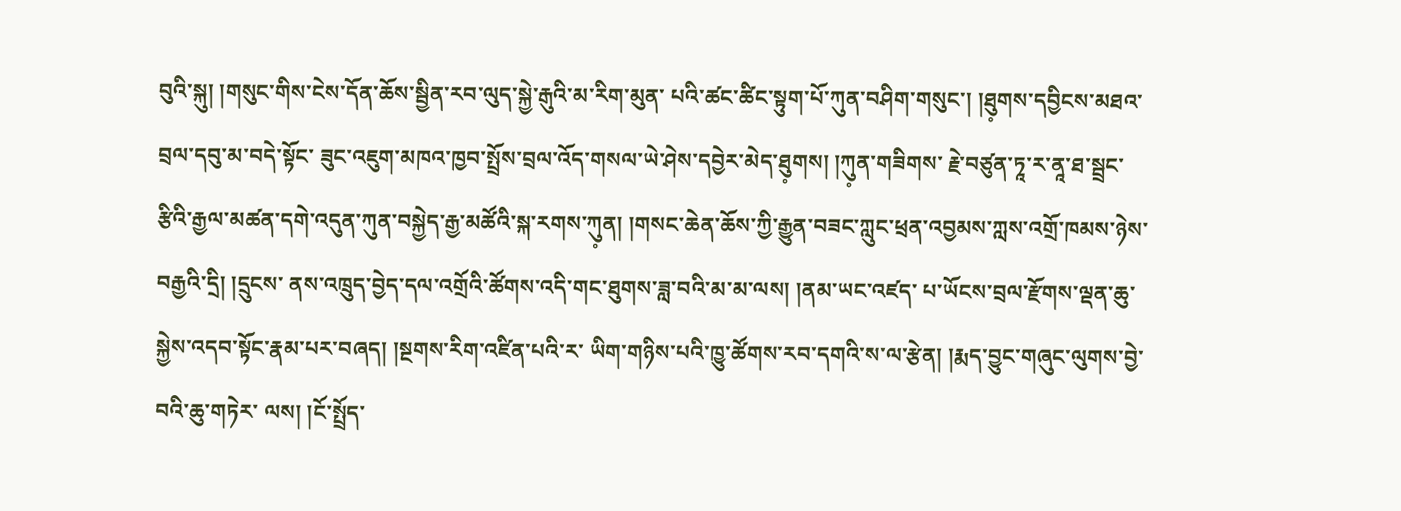བུའི་སྐུ། །གསུང་གིས་ངེས་དོན་ཆོས་སྦྱིན་རབ་ལུད་སྐྱེ་རྒུའི་མ་རིག་མུན་ པའི་ཚང་ཚིང་སྟུག་པོ་ཀུན་བཤིག་གསུང་། །ཐུ༷གས་དབྱིངས་མཐའ་བྲལ་དབུ་མ་བདེ་སྟོང་ ཟུང་འཇུག་མཁའ་ཁྱབ་སྤྲོས་བྲལ་འོད་གསལ་ཡེ་ཤེས་དབྱེར་མེད་ཐུ༷གས། །ཀུ༷ན་གཟིགས་ རྗེ་བཙུན་ཏཱ་ར་ནཱ་ཐ་སྦྲང་རྩིའི་རྒྱལ་མཚན་དགེ་འདུན་ཀུན་བསྐྱེད་རྒྱ་མཚོའི་སྐ་རགས་ཀུ༷ན། །གསང་ཆེན་ཆོས་ཀྱི་རྒྱུན་བཟང་ཀླུང་ཕྲན་འབྱམས་ཀླས་འགྲོ་ཁམས་ཉེས་བརྒྱའི་དྲི། །དྲུངས་ ནས་འཁྲུད་བྱེད་དལ་འགྲོའི་ཚོགས་འདི་གང་ཐུགས་ཟླ་བའི་མ་མ་ལས། །ནམ་ཡང་འཛད་ པ་ཡོངས་བྲལ་རྫོགས་ལྡན་ཆུ་སྐྱེས་འདབ་སྟོང་རྣམ་པར་བཞད། །སྔགས་རིག་འཛིན་པའི་ར་ ཡིག་གཉིས་པའི་ཁྱུ་ཚོགས་རབ་དགའི་ས་ལ་རྩེན། །རྨད་བྱུང་གཞུང་ལུགས་བྱེ་བའི་ཆུ་གཏེར་ ལས། །ངོ་སྤྲོད་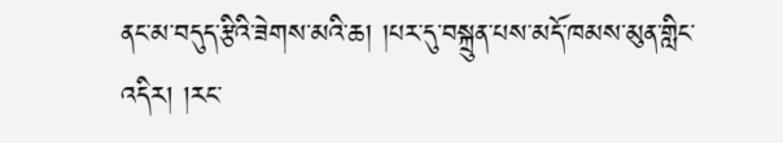ནང་མ་བདུད་རྩིའི་ཟེགས་མའི་ཆ། །པར་དུ་བསྐྲུན་པས་མདོ་ཁམས་མུན་གླིང་ འདིར། །རང་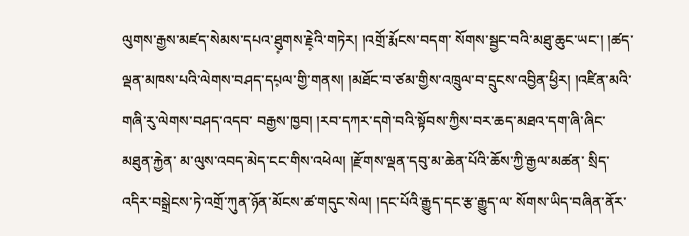ལུགས་རྒྱས་མཛད་སེམས་དཔའ་ཐུ༷གས་རྗེ༷འི་གཏེར། །འགྲོ་རྨོངས་བདག་ སོགས་སྦྱང་བའི་མཐུ་ཆུང་ཡང་། །ཚད་ལྡན་མཁས་པའི་ལེགས་བཤད་དཔ༷ལ་གྱི་གནས། །མཐོང་བ་ཙམ་གྱིས་འཁྲུལ་བ་དྲུངས་འབྱིན་ཕྱིར། །འཛིན་མའི་གཞི་རུ་ལེགས་བཤད་འདབ་ བརྒྱས་ཁྱབ། །རབ་དཀར་དགེ་བའི་སྟོབས་ཀྱིས་བར་ཆད་མཐའ་དག་ཞི་ཞིང་མཐུན་རྐྱེན་ མ་ལུས་འབད་མེད་ངང་གིས་འཕེལ། །རྫོགས་ལྡན་དབུ་མ་ཆེན་པོའི་ཆོས་ཀྱི་རྒྱལ་མཚན་ སྲིད་འདིར་བསྒྲེངས་ཏེ་འགྲོ་ཀུན་ཉོན་མོངས་ཚ་གདུང་སེལ། །དང་པོའི་རྒྱུད་དང་རྩ་རྒྱུད་ལ་ སོགས་ཡིད་བཞིན་ནོར་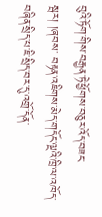བུའི་ཏོག་གིས་བརྒྱན་ཏེ་ཕྱོགས་བཅུར་འོད་བཟང་སྦར། །ཞབས་ བརྟན་འཇིགས་མེད་གདོང་ལྔའི་ཁྲི་ལ་འཁོད་བཞིན་སྲིད་པ་ཇི་སྲིད་བར་དུ་འགྲོ་དོན་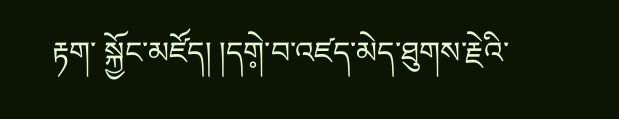རྟག་ སྐྱོང་མཛོད། །དགེ༷་བ་འཛད་མེད་ཐུགས་རྗེའི་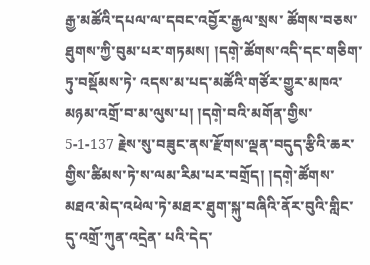རྒྱ་མཚོའི་དཔལ་ལ་དབང་འབྱོར་རྒྱལ་སྲས་ ཚོགས་བཅས་ཐུགས་ཀྱི་བུམ་པར་གཏམས། །དགེ༷་ཚོགས་འདི་དང་གཅིག་ཏུ་བསྡོམས་ཏེ་ འདས་མ་པད་མཚོའི་གཙོར་གྱུར་མཁའ་མཉམ་འགྲོ་བ་མ་ལུས་པ། །དགེ༷་བའི་མགོན་གྱིས་ 5-1-137 རྗེས་སུ་བཟུང་ནས་རྫོགས་ལྡན་བདུད་རྩིའི་ཆར་གྱིས་ཚིམས་ཏེ་ས་ལམ་རིམ་པར་བགྲོད། །དགེ༷་ཚོགས་མཐའ་མེད་འཕེལ་ཏེ་མཐར་ཐུག་སྐུ་བཞིའི་ནོར་བུའི་གླིང་དུ་འགྲོ་ཀུན་འདྲེན་ པའི་དེད་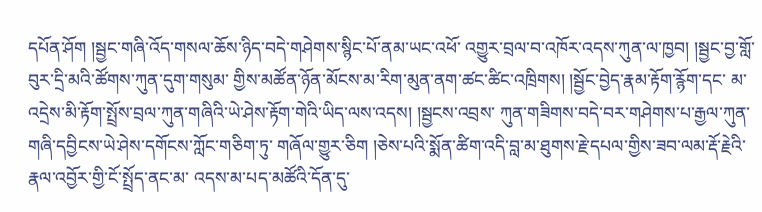དཔོན་ཤོག །སྦྱང་གཞི་འོད་གསལ་ཆོས་ཉིད་བདེ་གཤེགས་སྙིང་པོ་ནམ་ཡང་འཕོ་ འགྱུར་བྲལ་བ་འཁོར་འདས་ཀུན་ལ་ཁྱབ། །སྦྱང་བྱ་གློ་བུར་དྲི་མའི་ཚོགས་ཀུན་དུག་གསུམ་ གྱིས་མཚོན་ཉོན་མོངས་མ་རིག་མུན་ནག་ཚང་ཚིང་འཁྲིགས། །སྦྱོང་བྱེད་རྣམ་རྟོག་རྙོག་དང་ མ་འདྲེས་མི་རྟོག་སྤྲོས་བྲལ་ཀུན་གཞིའི་ཡེ་ཤེས་རྟོག་གེའི་ཡིད་ལས་འདས། །སྦྱངས་འབྲས་ ཀུན་གཟིགས་བདེ་བར་གཤེགས་པ་རྒྱལ་ཀུན་གཞི་དབྱིངས་ཡེ་ཤེས་དགོངས་ཀློང་གཅིག་ཏུ་ གཞོལ་གྱུར་ཅིག །ཅེས་པའི་སྨོན་ཚིག་འདི་བླ་མ་ཐུགས་རྗེ་དཔལ་གྱིས་ཟབ་ལམ་རྡོ་རྗེའི་རྣལ་འབྱོར་གྱི་ངོ་སྤྲོད་ནང་མ་ འདས་མ་པད་མཚོའི་དོན་དུ་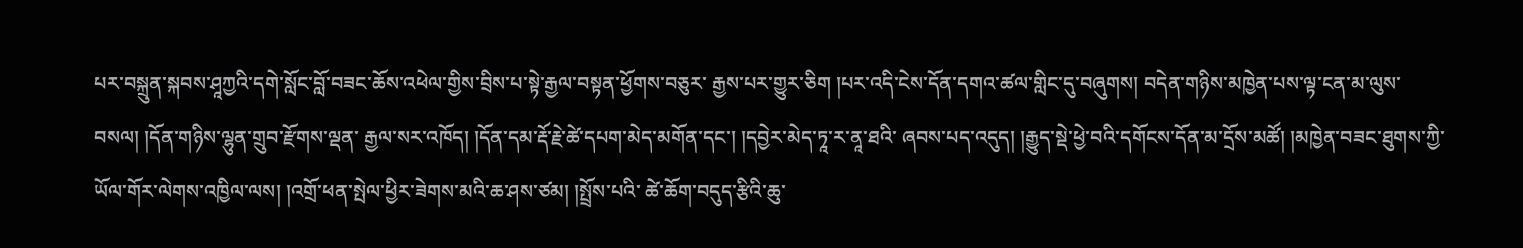པར་བསྐྲུན་སྐབས་ཤཱཀྱའི་དགེ་སློང་བློ་བཟང་ཆོས་འཕེལ་གྱིས་བྲིས་པ་སྟེ་རྒྱལ་བསྟན་ཕྱོགས་བཅུར་ རྒྱས་པར་གྱུར་ཅིག །པར་འདི་ངེས་དོན་དགའ་ཚལ་གླིང་དུ་བཞུགས། བདེན་གཉིས་མཁྱེན་པས་ལྟ་ངན་མ་ལུས་བསལ། །དོན་གཉིས་ལྷུན་གྲུབ་རྫོགས་ལྡན་ རྒྱལ་སར་འཁོད། །དོན་དམ་རྡོ་རྗེ་ཚེ་དཔག་མེད་མགོན་དང་། །དབྱེར་མེད་ཏཱ་ར་ནཱ་ཐའི་ ཞབས་པད་འདུད། །རྒྱུད་སྡེ་ཕྱེ་བའི་དགོངས་དོན་མ་དྲོས་མཚོ། །མཁྱེན་བཟང་ཐུགས་ཀྱི་ ཡོལ་གོར་ལེགས་འཁྱིལ་ལས། །འགྲོ་ཕན་སྤེལ་ཕྱིར་ཟེགས་མའི་ཆ་ཤས་ཙམ། །སྤྲོས་པའི་ ཚེ་ཆོག་བདུད་རྩིའི་ཆུ་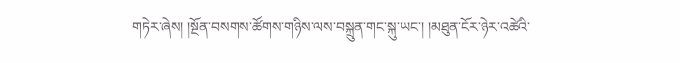གཏེར་ཞེས། །སྔོན་བསགས་ཚོགས་གཉིས་ལས་བསྐྲུན་གང་སྐུ་ཡང་། །མཐུན་ངོར་ཉེར་འཚེའི་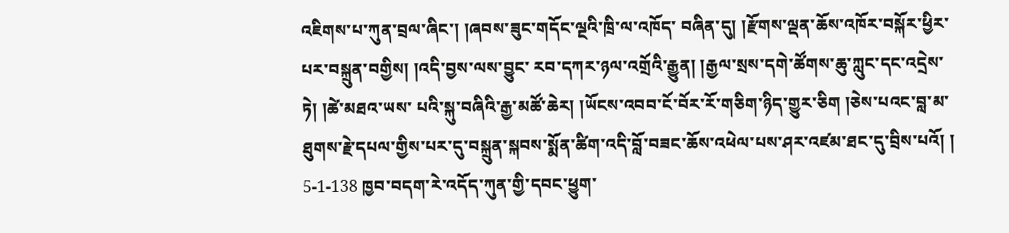འཇིགས་པ་ཀུན་བྲལ་ཞིང་། །ཞབས་ཟུང་གདོང་ལྔའི་ཁྲི་ལ་འཁོད་ བཞིན་དུ། །རྫོགས་ལྡན་ཆོས་འཁོར་བསྐོར་ཕྱིར་པར་བསྐྲུན་བགྱིས། །འདི་བྱས་ལས་བྱུང་ རབ་དཀར་ཉལ་འགྲོའི་རྒྱུན། །རྒྱལ་སྲས་དགེ་ཚོགས་ཆུ་ཀླུང་དང་འདྲེས་ཏེ། །ཚེ་མཐའ་ཡས་ པའི་སྐུ་བཞིའི་རྒྱ་མཚོ་ཆེར། །ཡོངས་འབབ་ངོ་བོར་རོ་གཅིག་ཉིད་གྱུར་ཅིག །ཅེས་པའང་བླ་མ་ ཐུགས་རྗེ་དཔལ་གྱིས་པར་དུ་བསྐྲུན་སྐབས་སྨོན་ཚིག་འདི་བློ་བཟང་ཆོས་འཕེལ་པས་ཤར་འཛམ་ཐང་དུ་བྲིས་པའོ། ། 5-1-138 ཁྱབ་བདག་རེ་འདོད་ཀུན་གྱི་དབང་ཕྱུག་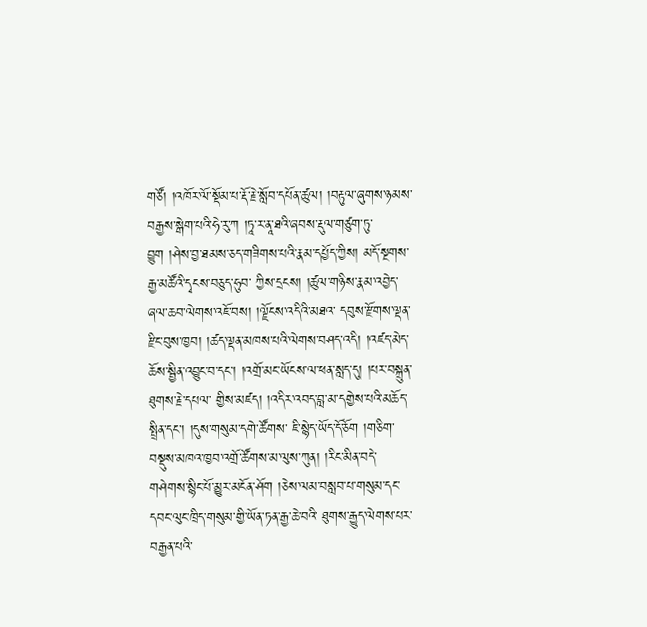གཙོ། །འཁོར་ལོ་སྡོམ་པ་རྡོ་རྗེ་སློབ་དཔོན་ཚུལ། །བརྟུལ་ཞུགས་ཉམས་བརྒྱས་སྒེག་པའི་ཧེ་རུ་ཀ །ཏཱ་ར་ནཱ་ཐའི་ཞབས་རྡུལ་གཙུག་ཏུ་བྱུག །ཤེས་བྱ་ཐམས་ཅད་གཟིགས་པའི་རྣམ་དཔྱོད་ཀྱིས། མདོ་སྔགས་རྒྱ་མཚོའི་དྭངས་བཅུད་ཧུབ་ ཀྱིས་དྲངས། །ཚུལ་གཉིས་རྣམ་འབྱེད་ཞལ་ཆབ་ལེགས་འཇོ་བས། །ལྗོངས་འདིའི་མཐའ་ དབུས་རྫོགས་ལྡན་རྫིང་བུས་ཁྱབ། །ཚད་ལྡན་མཁས་པའི་ལེགས་བཤད་འདི། །འཛད་མེད་ ཆོས་སྦྱིན་འབྱུང་བ་དང་། །འགྲོ་མང་ཡོངས་ལ་ཕན་སླད་དུ། །པར་བསྐྲུན་ཐུགས་རྗེ་དཔལ་ གྱིས་མཛད། །འདིར་འབད་བླ་མ་དགྱེས་པའི་མཆོད་སྤྲིན་དང་། །དུས་གསུམ་དགེ་ཚོགས་ ཇི་སྙེད་ཡོད་དོ་ཅོག །གཅིག་བསྡུས་མཁའ་ཁྱབ་འགྲོ་ཚོགས་མ་ལུས་ཀུན། །རིང་མིན་བདེ་ གཤེགས་སྙིང་པོ་མྱུར་མངོན་ཤོག །ཅེས་ལམ་བསླབ་པ་གསུམ་དང་དབང་ལུང་ཁྲིད་གསུམ་གྱི་ཡོན་ཏན་རྒྱ་ཆེ་བའི་ ཐུགས་རྒྱུད་ལེགས་པར་བརྒྱན་པའི་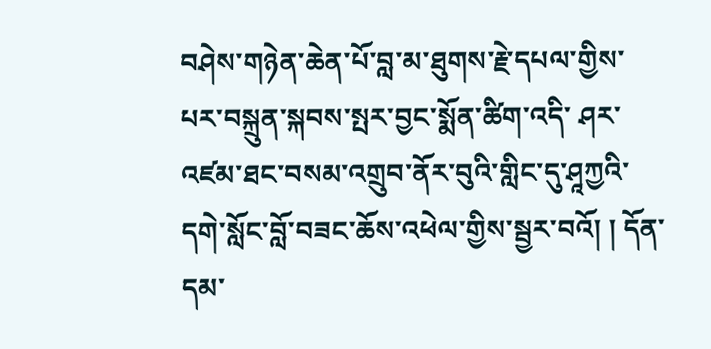བཤེས་གཉེན་ཆེན་པོ་བླ་མ་ཐུགས་རྗེ་དཔལ་གྱིས་པར་བསྐྲུན་སྐབས་སྤར་བྱང་སྨོན་ཚིག་འདི་ ཤར་འཛམ་ཐང་བསམ་འགྲུབ་ནོར་བུའི་གླིང་དུ་ཤཱཀྱའི་དགེ་སློང་བློ་བཟང་ཆོས་འཕེལ་གྱིས་སྦྱར་བའོ། ། དོན་དམ་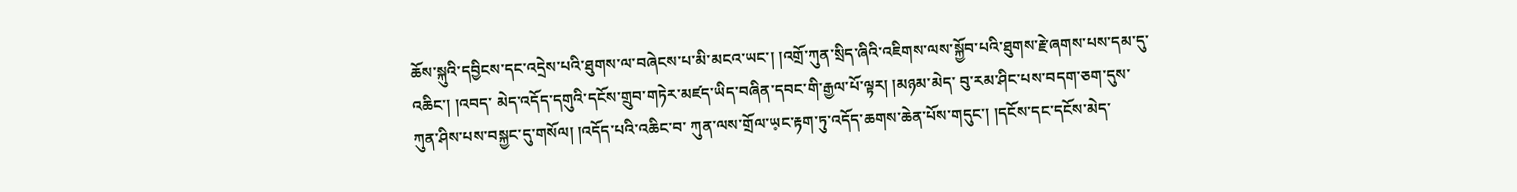ཆོས་སྐུའི་དབྱིངས་དང་འདྲེས་པའི་ཐུགས་ལ་བཞེངས་པ་མི་མངའ་ཡང་། །འགྲོ་ཀུན་སྲིད་ཞིའི་འཇིགས་ལས་སྐྱོབ་པའི་ཐུགས་རྗེ་ཞགས་པས་དམ་དུ་འཆིང་། །འབད་ མེད་འདོད་དགུའི་དངོས་གྲུབ་གཏེར་མཛད་ཡིད་བཞིན་དབང་གི་རྒྱལ་པོ་ལྟར། །མཉམ་མེད་ བུ་རམ་ཤིང་པས་བདག་ཅག་དུས་ཀུན་ཤིས་པས་བསྐྱང་དུ་གསོལ། །འདོད་པའི་འཆིང་བ་ ཀུན་ལས་གྲོལ་ཡ༷ང་རྟག་ཏུ་འདོད་ཆགས་ཆེན་པོས་གདུང་། །དངོས་དང་དངོས་མེད་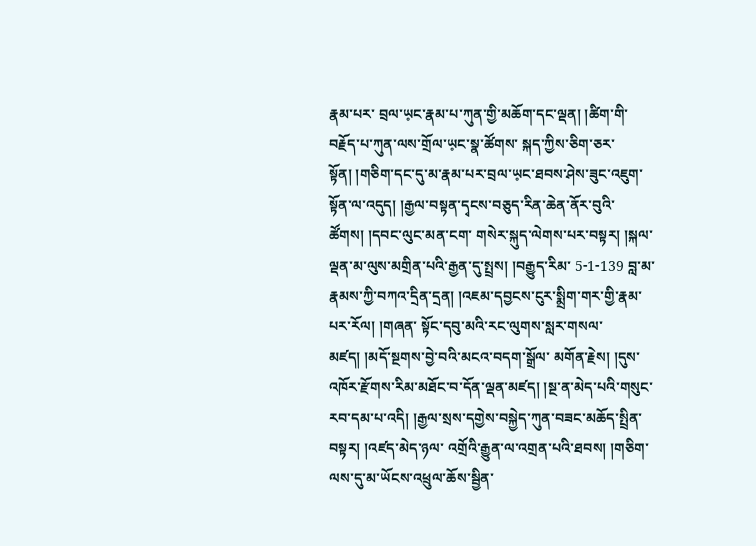རྣམ་པར་ བྲལ་ཡ༷ང་རྣམ་པ་ཀུན་གྱི་མཆོག་དང་ལྡན། །ཚིག་གི་བརྗོད་པ་ཀུན་ལས་གྲོལ་ཡ༷ང་སྣ་ཚོགས་ སྐད་ཀྱིས་ཅིག་ཅར་སྟོན། །གཅིག་དང་དུ་མ་རྣམ་པར་བྲལ་ཡ༷ང་ཐབས་ཤེས་ཟུང་འཇུག་ སྟོན་ལ་འདུད། །རྒྱལ་བསྟན་དྭངས་བཅུད་རིན་ཆེན་ནོར་བུའི་ཚོགས། །དབང་ལུང་མན་ངག་ གསེར་སྐུད་ལེགས་པར་བསྟར། །སྐལ་ལྡན་མ་ལུས་མགྲིན་པའི་རྒྱན་དུ་སྤྲས། །བརྒྱུད་རིམ་ 5-1-139 བླ་མ་རྣམས་ཀྱི་བཀའ་དྲིན་དྲན། །འཇམ་དབྱངས་ངུར་སྨྲིག་གར་གྱི་རྣམ་པར་རོལ། །གཞན་ སྟོང་དབུ་མའི་རང་ལུགས་སླར་གསལ་མཛད། །མདོ་སྔགས་བྱེ་བའི་མངའ་བདག་སྒྲོལ་ མགོན་རྗེས། །དུས་འཁོར་རྫོགས་རིམ་མཐོང་བ་དོན་ལྡན་མཛད། །སྔ་ན་མེད་པའི་གསུང་ རབ་དམ་པ་འདི། །རྒྱལ་སྲས་དགྱེས་བསྐྱེད་ཀུན་བཟང་མཆོད་སྤྲིན་བསྟར། །འཛད་མེད་ཉལ་ འགྲོའི་རྒྱུན་ལ་འགྲན་པའི་ཐབས། །གཅིག་ལས་དུ་མ་ཡོངས་འཕྲུལ་ཆོས་སྦྱིན་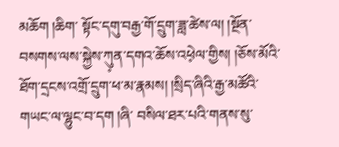མཆོག །ཆིག་ སྟོང་དགུ་བརྒྱ་གོ་དྲུག་ཟླ་ཚེས་ལ། །སྔོན་བསགས་ལས་སྐྱེས་ཀུ༷ན་དགའ་ཆོས་འཕེ༷ལ་གྱིས། །ཅོས་མོའི་ཐོག་དྲངས་འགྲོ་དྲུག་ཕ་མ་རྣམས། །སྲིད་ཞིའི་རྒྱ་མཚོའི་གཡང་ལ་ལྷུང་བ་དག །ཞི་ བསིལ་ཐར་པའི་གནས་སུ་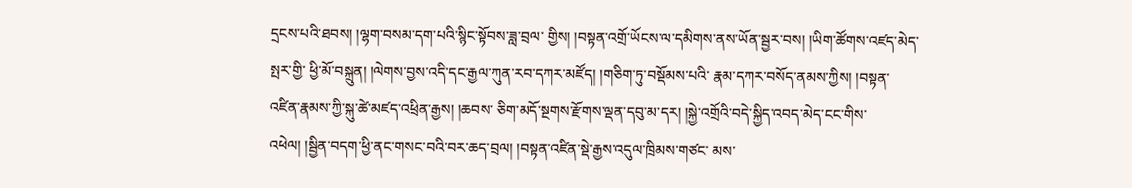དྲངས་པའི་ཐབས། །ལྷག་བསམ་དག་པའི་སྙིང་སྟོབས་ཟླ་བྲལ་ གྱིས། །བསྟན་འགྲོ་ཡོངས་ལ་དམིགས་ནས་ཡོན་སྦྱར་བས། །ཡིག་ཚོགས་འཛད་མེད་སྤར་གྱི་ ཕྱི་མོ་བསྐྲུན། །ལེགས་བྱས་འདི་དང་རྒྱལ་ཀུན་རབ་དཀར་མཛོད། །གཅིག་ཏུ་བསྡོམས་པའི་ རྣམ་དཀར་བསོད་ནམས་ཀྱིས། །བསྟན་འཛིན་རྣམས་ཀྱི་སྐུ་ཚེ་མཛད་འཕྲིན་རྒྱས། །ཆབས་ ཅིག་མདོ་སྔགས་རྫོགས་ལྡན་དབུ་མ་དར། །སྐྱེ་འགྲོའི་བདེ་སྐྱིད་འབད་མེད་ངང་གིས་འཕེལ། །སྦྱིན་བདག་ཕྱི་ནང་གསང་བའི་བར་ཆད་བྲལ། །བསྟན་འཛིན་སྡེ་རྒྱས་འདུལ་ཁྲིམས་གཙང་ མས་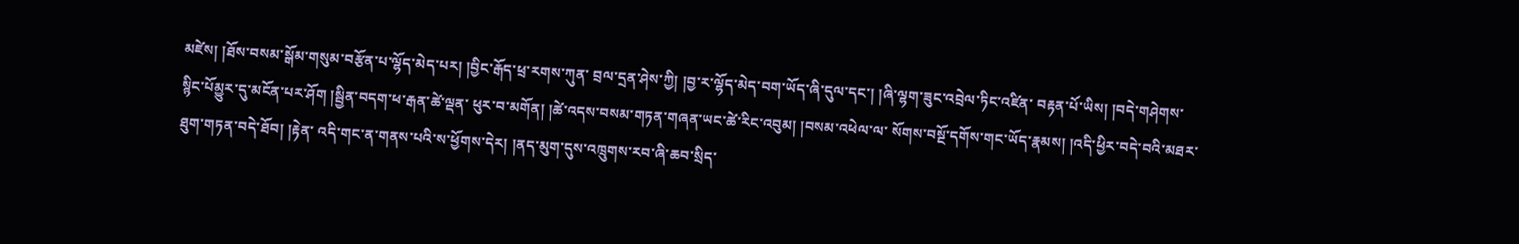མཛེས། །ཐོས་བསམ་སྒོམ་གསུམ་བརྩོན་པ་ལྷོད་མེད་པར། །བྱིང་རྒོད་ཕྲ་རགས་ཀུན་ བྲལ་དྲན་ཤེས་ཀྱི། །བྱ་ར་ལྷོད་མེད་བག་ཡོད་ཞི་དུལ་དང་། །ཞི་ལྷག་ཟུང་འབྲེལ་ཏིང་འཛིན་ བརྟན་པོ་ཡིས། །བདེ་གཤེགས་སྙིང་པོམྱུར་དུ་མངོན་པར་ཤོག །སྦྱིན་བདག་ཕ་རྒན་ཚེ་ལྡན་ ཕུར་བ་མགོན། །ཚེ་འདས་བསམ་གཏན་གཞན་ཡང་ཚེ་རིང་འབུམ། །བསམ་འཕེལ་ལ་ སོགས་བསྔོ་དགོས་གང་ཡོད་རྣམས། །འདི་ཕྱིར་བདེ་བའི་མཐར་ཐུག་གཏན་བདེ་ཐོབ། །རྟེན་ འདི་གང་ན་གནས་པའི་ས་ཕྱོགས་དེར། །ནད་མུག་དུས་འཁྲུགས་རབ་ཞི་ཆབ་སྲིད་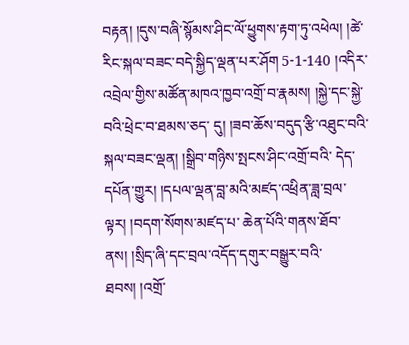བརྟན། །དུས་བཞི་སྙོམས་ཤིང་ལོ་ཕྱུགས་རྟག་ཏུ་འཕེལ། །ཚེ་རིང་སྐལ་བཟང་བདེ་སྐྱིད་ལྡན་པར་ཤོག 5-1-140 །འདིར་འབྲེལ་གྱིས་མཚོན་མཁའ་ཁྱབ་འགྲོ་བ་རྣམས། །སྐྱེ་དང་སྐྱེ་བའི་ཕྲེང་བ་ཐམས་ཅད་ དུ། །ཟབ་ཆོས་བདུད་རྩི་འཐུང་བའི་སྐལ་བཟང་ལྡན། །སྒྲིབ་གཉིས་སྤངས་ཤིང་འགྲོ་བའི་ དེད་དཔོན་གྱུར། །དཔལ་ལྡན་བླ་མའི་མཛད་འཕྲིན་ཟླ་བྲལ་ལྟར། །བདག་སོགས་མཛད་པ་ ཆེན་པོའི་གནས་ཐོབ་ནས། །སྲིད་ཞི་དང་བྲལ་འདོད་དགུར་བསྒྱུར་བའི་ཐབས། །འགྲོ་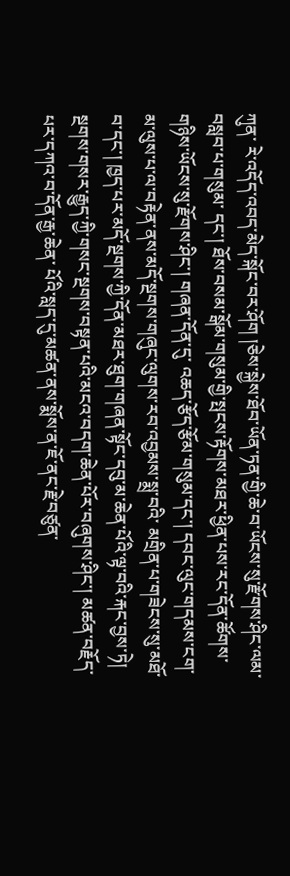ཀུན་ རེ་འདོད་འབད་མེད་སྐོང་བར་ཤོག །ཅེས་སྐྱེས་ཐོབ་ཡོན་ཏན་གྱི་ཆེ་བ་ཡོངས་སུ་རྫོགས་ཤིང་ལམ་བསླབ་པ་གསུམ་ དང་། ཐོས་བསམ་སྒོམ་གསུམ་གྱི་སྤངས་རྟོགས་མཐར་ཕྱིན་པས་རང་དོན་ཚོགས་གཉིས་ཡོངས་སུ་རྫོགས་ཤིང་། གཞན་དོན་དུ་ འཆད་རྩོད་རྩོམ་གསུམ་དང་། དབང་ལུང་གདམས་ངག་མ་ལུས་པ་ལ་བརྟེན་ནས་མདོ་སྔགས་གཞུང་ལུགས་རབ་འབྱམས་སྨྲ་བའི་ མགྲིན་པ་གཟེངས་སུ་མཐོ་བ་དང་། ཁྱད་པར་མདོ་སྔགས་ཀྱི་དོན་མཐར་ཐུག་གཞན་སྟོང་དབུ་མ་ཆེན་པོའི་ལྟ་བའི་རྐང་བྱས་ཏེ། སྔགས་གསར་རྒྱུད་ཀྱི་གསང་སྔགས་བསྟན་པའི་མངའ་བདག་ཆེན་པོར་བཞུགས་ཤིང་། མཚན་བརྗོད་པར་དཀའ་བ་དོན་རྒྱ་ཆེན་ པོའི་སླད་དུ་མཚན་ནས་སྨོས་ན་ཇོ་ནང་རྗེ་བཙུན་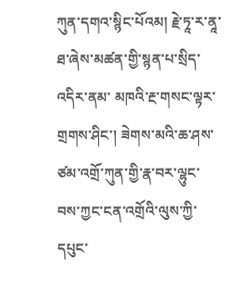ཀུན་དགའ་སྙིང་པོའམ། རྗེ་ཏཱ་ར་ནཱ་ཐ་ཞེས་མཚན་གྱི་སྙན་པ་སྲིད་འདིར་ནམ་ མཁའི་རྔ་གསང་ལྟར་གྲགས་ཤིང་། ཟེགས་མའི་ཆ་ཤས་ཙམ་འགྲོ་ཀུན་གྱི་རྣ་བར་ལྷུང་བས་ཀྱང་ངན་འགྲོའི་ལུས་ཀྱི་དཔུང་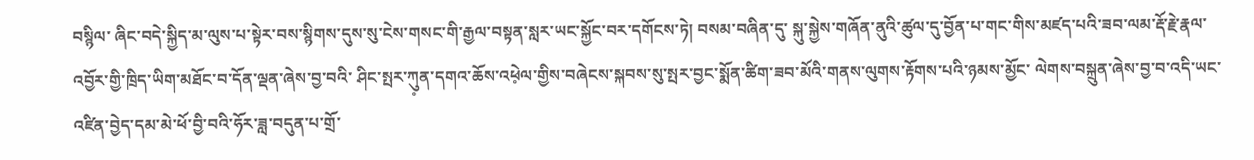བསྙིལ་ ཞིང་བདེ་སྐྱིད་མ་ལུས་པ་སྟེར་བས་སྙིགས་དུས་སུ་ངེས་གསང་གི་རྒྱལ་བསྟན་སླར་ཡང་སྐྱོང་བར་དགོངས་ཏེ། བསམ་བཞིན་དུ་ སྐུ་སྐྱེས་གཞོན་ནུའི་ཚུལ་དུ་བྱོན་པ་གང་གིས་མཛད་པའི་ཟབ་ལམ་རྡོ་རྗེ་རྣལ་འབྱོར་གྱི་ཁྲིད་ཡིག་མཐོང་བ་དོན་ལྡན་ཞེས་བྱ་བའི་ ཤིང་སྤར་ཀུ༷ན་དགའ་ཆོས་འཕེ༷ལ་གྱིས་བཞེངས་སྐབས་སུ་སྤར་བྱང་སྨོན་ཚིག་ཟབ་མོའི་གནས་ལུགས་རྟོགས་པའི་ཉམས་མྱོང་ ལེགས་བསྐྲུན་ཞེས་བྱ་བ་འདི་ཡང་འཛིན་བྱེད་དམ་མེ་ཕོ་བྱི་བའི་ཧོར་ཟླ་བདུན་པ་གྲོ་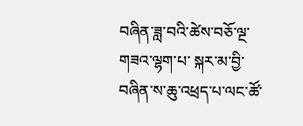བཞིན་ཟླ་བའི་ཚེས་བཅོ་ལྔ་གཟའ་ལྷག་པ་ སྐར་མ་བྱི་བཞིན་ས་ཆུ་འཕྲད་པ་ལང་ཚོ་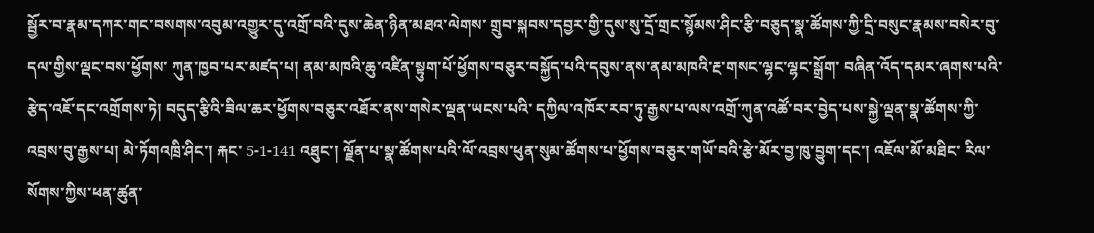སྦྱོར་བ་རྣམ་དཀར་གང་བསགས་འབུམ་འགྱུར་དུ་འགྲོ་བའི་དུས་ཆེན་ཉིན་མཐའ་ལེགས་ གྲུབ་སྐབས་དབྱར་གྱི་དུས་སུ་དྲོ་གྲང་སྙོམས་ཤིང་རྩི་བཅུད་སྣ་ཚོགས་ཀྱི་དྲི་བསུང་རྣམས་བསེར་བུ་དལ་གྱིས་ལྡང་བས་ཕྱོགས་ ཀུན་ཁྱབ་པར་མཛད་པ། ནམ་མཁའི་ཆུ་འཛིན་སྟུག་པོ་ཕྱོགས་བཅུར་བསྐྱོད་པའི་དབུས་ནས་ནམ་མཁའི་རྔ་གསང་ལྷང་ལྷང་སྒྲོག་ བཞིན་འོད་དམར་ཞགས་པའི་རྩེད་འཇོ་དང་འགྲོགས་ཏེ། བདུད་རྩིའི་ཟིལ་ཆར་ཕྱོགས་བཅུར་འཐོར་ནས་གསེར་ལྡན་ཡངས་པའི་ དཀྱིལ་འཁོར་རབ་ཏུ་རྒྱས་པ་ལས་འགྲོ་ཀུན་འཚོ་བར་བྱེད་པས་སྐྱེ་ལྡན་སྣ་ཚོགས་ཀྱི་འབྲས་བུ་རྒྱས་པ། མེ་ཏོགའཁྲི་ཤིང་། རྐང་ 5-1-141 འཐུང་། ལྗོན་པ་སྣ་ཚོགས་པའི་ལོ་འབྲས་ཕུན་སུམ་ཚོགས་པ་ཕྱོགས་བཅུར་གཡོ་བའི་རྩེ་མོར་བྱ་ཁུ་བྱུག་དང་། འཇོལ་མོ་མཐིང་ རིལ་སོགས་ཀྱིས་ཕན་ཚུན་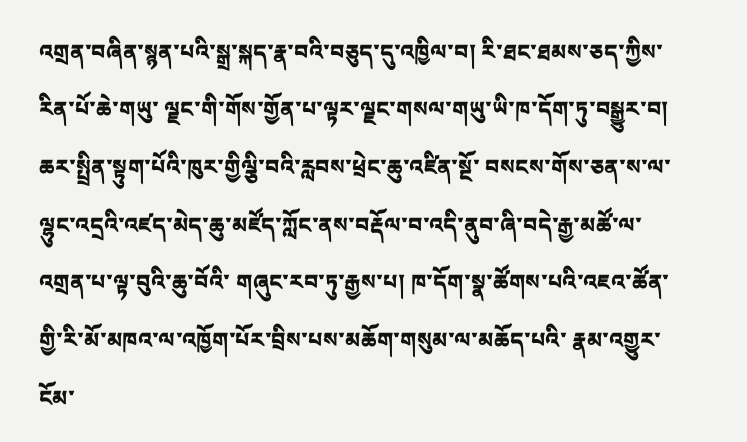འགྲན་བཞིན་སྙན་པའི་སྒྲ་སྐད་རྣ་བའི་བཅུད་དུ་འཁྱིལ་བ། རི་ཐང་ཐམས་ཅད་ཀྱིས་རིན་པོ་ཆེ་གཡུ་ ལྗང་གི་གོས་གྱོན་པ་ལྟར་ལྗང་གསལ་གཡུ་ཡི་ཁ་དོག་ཏུ་བསྒྱུར་བ། ཆར་སྤྲིན་སྟུག་པོའི་ཁུར་གྱིལྕི་བའི་རླབས་ཕྲེང་ཆུ་འཛིན་སྔོ་ བསངས་གོས་ཅན་ས་ལ་ལྷུང་འདྲའི་འཛད་མེད་ཆུ་མཛོད་ཀློང་ནས་བརྡོལ་བ་འདི་ནུབ་ཞི་བདེ་རྒྱ་མཚོ་ལ་འགྲན་པ་ལྟ་བུའི་ཆུ་བོའི་ གཞུང་རབ་ཏུ་རྒྱས་པ། ཁ་དོག་སྣ་ཚོགས་པའི་འཇའ་ཚོན་གྱི་རི་མོ་མཁའ་ལ་འཁྱོག་པོར་བྲིས་པས་མཆོག་གསུམ་ལ་མཆོད་པའི་ རྣམ་འགྱུར་ངོམ་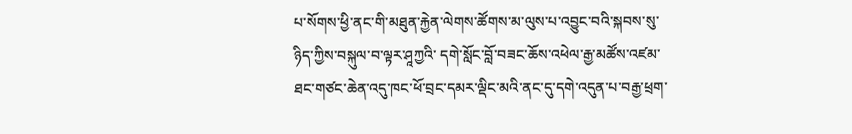པ་སོགས་ཕྱི་ནང་གི་མཐུན་རྐྱེན་ལེགས་ཚོགས་མ་ལུས་པ་འབྱུང་བའི་སྐབས་སུ་ཉིད་ཀྱིས་བསྐུལ་བ་ལྟར་ཤཱཀྱའི་ དགེ་སློང་བློ་བཟང་ཆོས་འཕེལ་རྒྱ་མཚོས་འཛམ་ཐང་གཙང་ཆེན་འདུ་ཁང་ཕོ་བྲང་དམར་ལྡིང་མའི་ནང་དུ་དགེ་འདུན་པ་བརྒྱ་ཕྲག་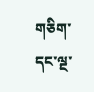གཅིག་དང་ལྔ་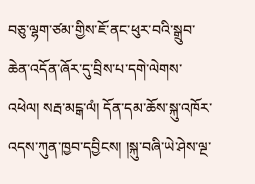བཅུ་ལྷག་ཙམ་གྱིས་ཇོ་ནང་ཕུར་བའི་སྒྲུབ་ཆེན་འདོན་ཞོར་དུ་བྲིས་པ་དགེ་ལེགས་འཕེལ། སརྦ་མངྒ་ལཾ། དོན་དམ་ཆོས་སྐུ་འཁོར་འདས་ཀུན་ཁྱབ་དབྱིངས། །སྐུ་བཞི་ཡེ་ཤེས་ལྔ་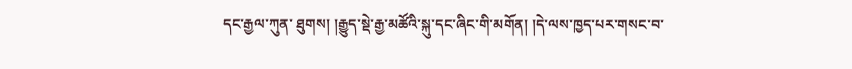དང་རྒྱལ་ཀུན་ ཐུགས། །རྒྱུད་སྡེ་རྒྱ་མཚོའི་སྐུ་དང་ཞིང་གི་མགོན། །དེ་ལས་ཁྱད་པར་གསང་བ་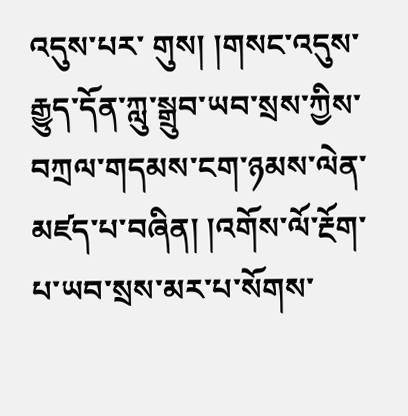འདུས་པར་ གུས། །གསང་འདུས་རྒྱུད་དོན་ཀླུ་སྒྲུབ་ཡབ་སྲས་ཀྱིས་བཀྲལ་གདམས་ངག་ཉམས་ལེན་ མཛད་པ་བཞིན། །འགོས་ལོ་རྔོག་པ་ཡབ་སྲས་མར་པ་སོགས་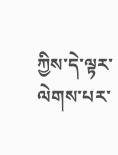ཀྱིས་དེ་ལྟར་ལེགས་པར་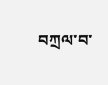བཀྲལ་བ་